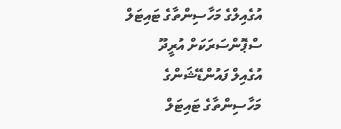އުގެއިލްގެ މަހާސިންތާގެ ޓައިޓަލް ސްޕޮންސަރަކަށް އުރީދޫ
އުގެއިލް ފައުންޑޭޝަންގެ މަހާސިންތާގެ ޓައިޓަލް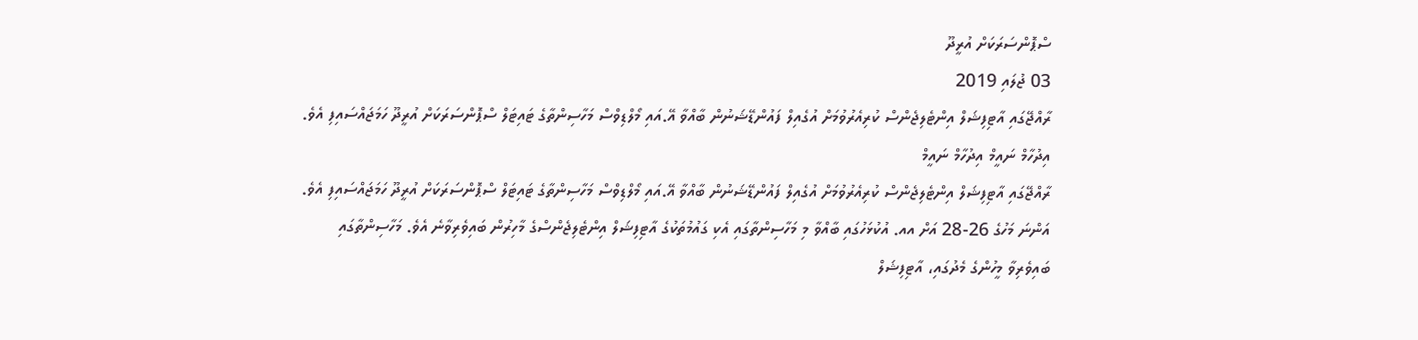ސްޕޮންސަރަކަށް އުރީދޫ
03 ޖުލައި 2019
ރާއްޖޭގައި އާޓިފިޝަލް އިންޓެލިޖެންސް ކުރިއެރުވުމަށް އުގެއިލް ފައުންޑޭޝަނުން ބާއްވާ އޭ.އައި މޯލްޑިވްސް މަހާސިންތާގެ ޓައިޓަލް ސްޕޮންސަރަކަށް އުރީދޫ ހަމަޖައްސައިފި އެވެ.
އިދުހާމް ނައީމް އިދުހާމް ނައީމް
ރާއްޖޭގައި އާޓިފިޝަލް އިންޓެލިޖެންސް ކުރިއެރުވުމަށް އުގެއިލް ފައުންޑޭޝަނުން ބާއްވާ އޭ.އައި މޯލްޑިވްސް މަހާސިންތާގެ ޓައިޓަލް ސްޕޮންސަރަކަށް އުރީދޫ ހަމަޖައްސައިފި އެވެ.
އަންނަ މަހުގެ 26-28 އަށް އއ. އުކުޅަހުގައި ބާއްވާ މި މަހާސިންތާގައި އެކި ގައުމުތަކުގެ އާޓިފިޝަލް އިންޓެލިޖެންސްގެ މާހިރުން ބައިވެރިވާނެ އެވެ. މަހާސިންތާގައި ބައިވެރިވާ މީހުންގެ މެދުގައި، އާޓިފިޝަލް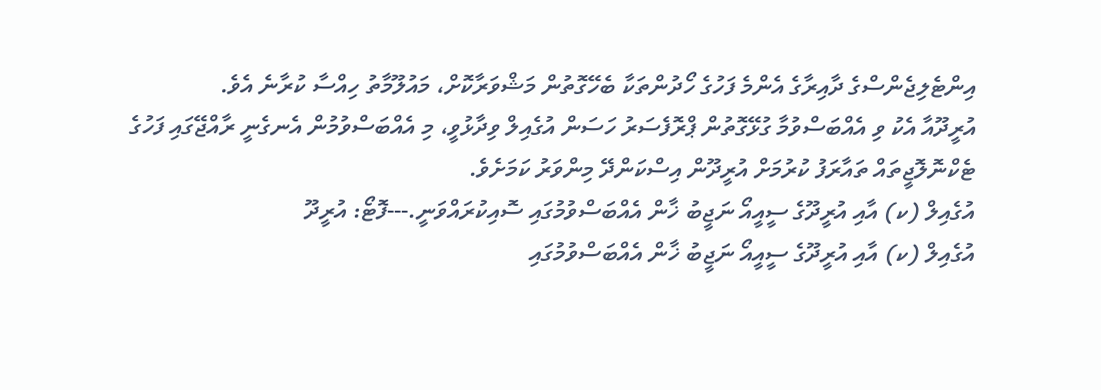އިންޓެލިޖެންސްގެ ދާއިރާގެ އެންމެ ފަހުގެ ހޯދުންތަކާ ބެހޭގޮތުން މަޝްވަރާކޮށް، މައުލޫމާތު ހިއްސާ ކުރާނެ އެވެ.
އުރީދޫއާ އެކު ވި އެއްބަސްވުމާ ގުޅޭގޮތުން ޕްރޮފެސަރު ހަސަން އުގެއިލް ވިދާޅުވީ، މި އެއްބަސްވުމުން އެނގެނީ ރާއްޖޭގައި ފަހުގެ ޓެކްނޮލޮޖީތައް ތައާރަފު ކުރުމަށް އުރީދޫން އިސްކަންދޭ މިންވަރު ކަމަށެވެ.
އުގެއިލް (ކ) އާއި އުރީދޫގެ ސީއީއޯ ނަޖީބު ޚާން އެއްބަސްވުމުގައި ސޮއިކުރައްވަނީ.---ފޮޓޯ: އުރީދޫ
އުގެއިލް (ކ) އާއި އުރީދޫގެ ސީއީއޯ ނަޖީބު ޚާން އެއްބަސްވުމުގައި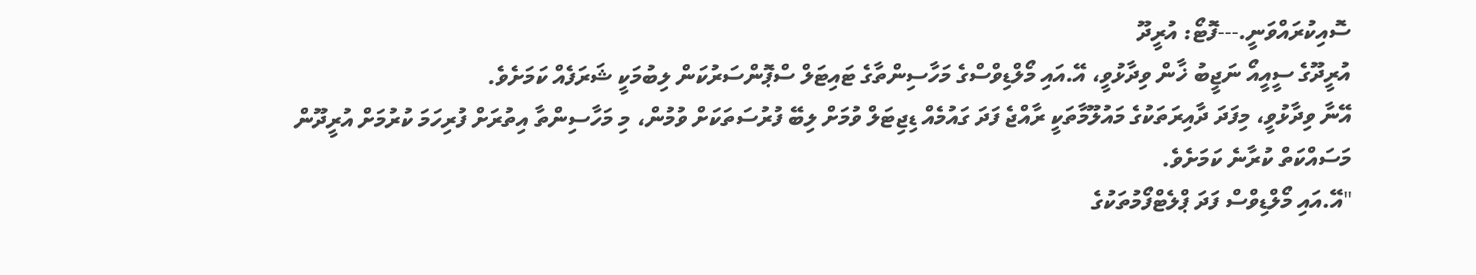ސޮއިކުރައްވަނީ.---ފޮޓޯ: އުރީދޫ
އުރީދޫގެ ސީއީއޯ ނަޖީބު ޚާން ވިދާޅުވީ، އޭ.އައި މޯލްޑިވްސްގެ މަހާސިންތާގެ ޓައިޓަލް ސްޕޮންސަރުކަން ލިބުމަކީ ޝަރަފެއް ކަމަށެވެ.
އޭނާ ވިދާޅުވީ، މިފަދަ ދާއިރަތަކުގެ މައުލޫމާތަކީ ރާއްޖެ ފަދަ ގައުމެއް ޑިޖިޓަލް ވުމަށް ލިބޭ ފުރުސަތަކަށް ވުމުން، މި މަހާސިންތާ އިތުރަށް ފުރިހަމަ ކުރުމަށް އުރީދޫން މަސައްކަތް ކުރާނެ ކަމަށެވެ.
"އޭ.އައި މޯލްޑިވްސް ފަދަ ޕްލެޓްފޯމުތަކުގެ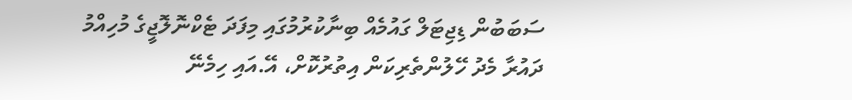ސަބަބުން ޑިޖިޓަލް ގައުމެއް ބިނާކުރުމުގައި މިފަދަ ޓެކްނޮލޮޖީގެ މުހިއްމު ދައުރާ މެދު ހޭލުންތެރިކަން އިތުރުކޮށް، އޭ.އައި ހިމެނޭ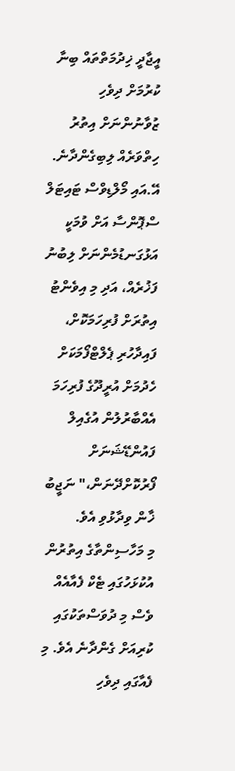އީޖާދީ ޚިދުމަތްތައް ބިނާ ކުރުމަށް ދިވެހި ޒުވާނުންނަށް އިތުރު ހިތްވަރެއް ލިބިގެންދާނެ. އޭ.އައި މޯލްޑިވްސް ޓައިޓަލް ސްޕޮންސާ އަށް ވުމަކީ އަޅުގަނޑުމެންނަށް ލިބުނު ފަޚުރެއް، އަދި މި އިވެންޓު އިތުރަށް ފުރިހަމަކޮށް، ފައިދާހުރި ޕެލްޓްފޯމަކަށް ހެދުމަށް އުރީދޫގެ ފުރިހަމަ އެއްބާރުލުން އުގެއިލް ފައުންޑޭޝަނަށް ފޯރުކޮށްދޭނަން،" ނަޖީބު ޚާން ވިދާޅުވި އެވެ.
މި މަހާސިންތާގެ އިތުރުން އުކުޅަހުގައި ޓެކް ފެއާއެއް ވެސް މި ދުވަސްތަކުގައި ކުރިއަށް ގެންދާނެ އެވެ. މި ފެއާގައި ދިވެހި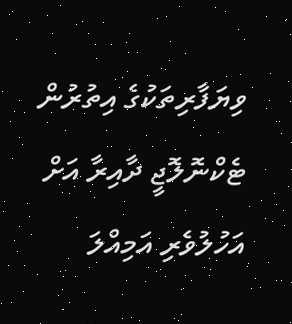ވިޔަފާރިތަކުގެ އިތުރުން ޓެކްނޮލޮޖީ ދާއިރާ އަށް އަހުލުވެރި އަމިއްލަ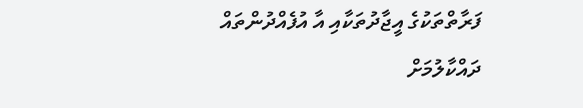ފަރާތްތަކުގެ އީޖާދުތަކާއި އާ އުފެއްދުންތައް ދައްކާލުމަށް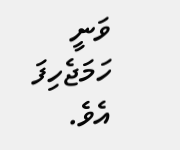ވަނީ ހަމަޖެހިފަ އެވެ.